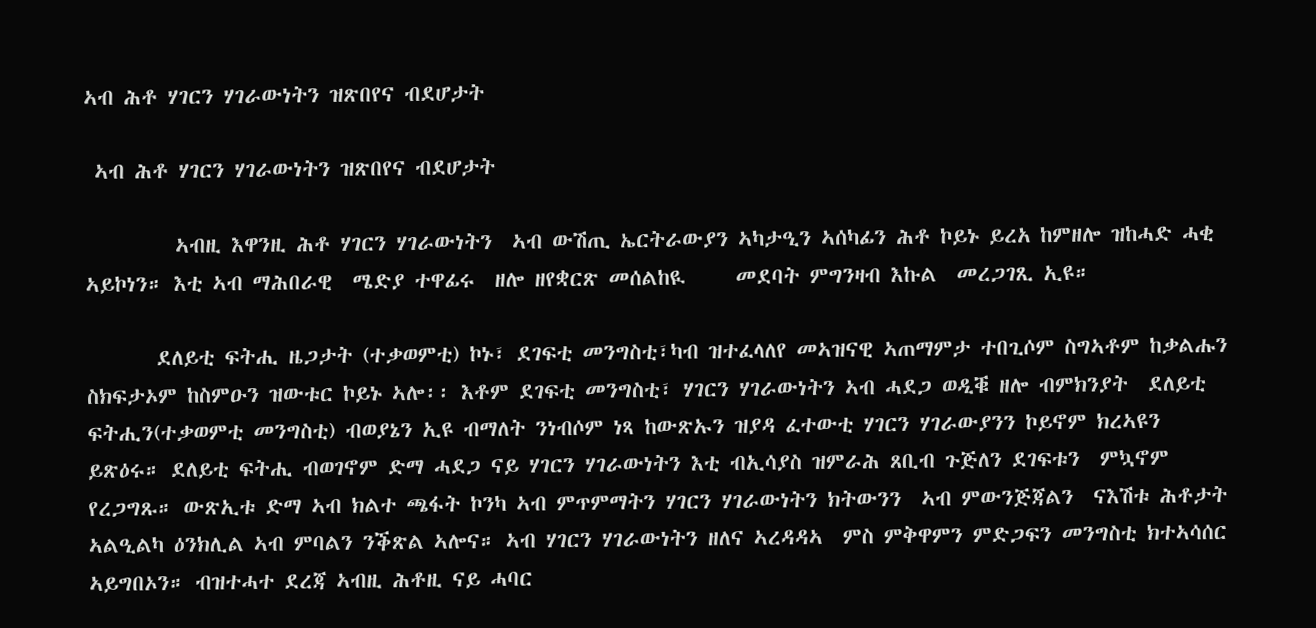ኣብ ሕቶ ሃገርን ሃገራውነትን ዝጽበየና ብደሆታት

 ኣብ ሕቶ ሃገርን ሃገራውነትን ዝጽበየና ብደሆታት

         ኣብዚ እዋንዚ ሕቶ ሃገርን ሃገራውነትን  ኣብ ውሽጢ ኤርትራውያን ኣካታዒን ኣሰካፊን ሕቶ ኮይኑ ይረአ ከምዘሎ ዝከሓድ ሓቂ ኣይኮነን። እቲ ኣብ ማሕበራዊ  ሜድያ ተዋፊሩ  ዘሎ ዘየቋርጽ መሰልከዪ     መደባት ምግንዛብ እኩል  መረጋገጺ ኢዩ።

       ደለይቲ ፍትሒ ዜጋታት (ተቃወምቲ) ኮኑ፣ ደገፍቲ መንግስቲ፣ካብ ዝተፈላለየ መኣዝናዊ ኣጠማምታ ተበጊሶም ስግኣቶም ከቃልሑን ስክፍታኦም ከስምዑን ዝውቱር ኮይኑ ኣሎ፡፡ እቶም ደገፍቲ መንግስቲ፣ ሃገርን ሃገራውነትን ኣብ ሓደጋ ወዲቑ ዘሎ ብምክንያት  ደለይቲ ፍትሒን(ተቃወምቲ መንግስቲ) ብወያኔን ኢዩ ብማለት ንነብሶም ነጻ ከውጽኡን ዝያዳ ፈተውቲ ሃገርን ሃገራውያንን ኮይኖም ክረኣዩን  ይጽዕሩ። ደለይቲ ፍትሒ ብወገኖም ድማ ሓደጋ ናይ ሃገርን ሃገራውነትን እቲ ብኢሳያስ ዝምራሕ ጸቢብ ጉጅለን ደገፍቱን  ምኳኖም የረጋግጹ። ውጽኢቱ ድማ ኣብ ክልተ ጫፋት ኮንካ ኣብ ምጥምማትን ሃገርን ሃገራውነትን ክትውንን  ኣብ ምውንጅጃልን  ናእሽቱ ሕቶታት ኣልዒልካ ዕንክሊል ኣብ ምባልን ንቕጽል ኣሎና። ኣብ ሃገርን ሃገራውነትን ዘለና ኣረዳዳኣ  ምስ ምቅዋምን ምድጋፍን መንግስቲ ክተኣሳሰር ኣይግበኦን። ብዝተሓተ ደረጃ ኣብዚ ሕቶዚ ናይ ሓባር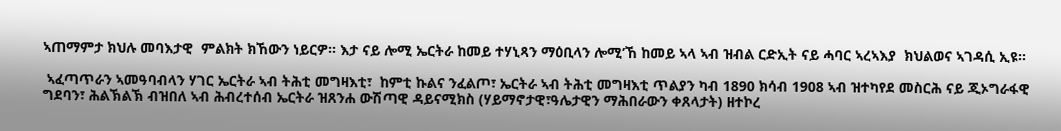ኣጠማምታ ክህሉ መባእታዊ  ምልክት ክኸውን ነይርዎ። እታ ናይ ሎሚ ኤርትራ ከመይ ተሃኒጻን ማዕቢላን ሎሚ’ኸ ከመይ ኣላ ኣብ ዝብል ርድኢት ናይ ሓባር ኣረኣእያ  ክህልወና ኣገዳሲ ኢዩ።

 ኣፈጣጥራን ኣመዓባብላን ሃገር ኤርትራ ኣብ ትሕቲ መግዛእቲ፣  ከምቲ ኩልና ንፈልጦ፣ ኤርትራ ኣብ ትሕቲ መግዛእቲ ጥልያን ካብ 1890 ክሳብ 1908 ኣብ ዝተካየደ መስርሕ ናይ ጂኦግራፋዊ ግደባን፣ ሕልኽልኽ ብዝበለ ኣብ ሕብረተሰብ ኤርትራ ዝጸንሐ ውሽጣዊ ዳይናሚክስ (ሃይማኖታዊ፣ዓሌታዊን ማሕበራውን ቀጸላታት) ዘተኮረ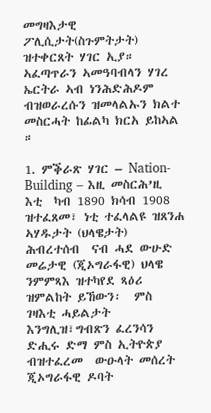መግዛእታዊ ፖሊሲታት(ስጉምትታት) ዝተቀርጸት ሃገር ኢያ። ኣፈጣጥራን ኣመዓባብላን ሃገረ ኤርትራ ኣብ ነንሕድሕዶም ብዝወራረሱን ዝመላልኡን ክልተ መስርሓት ከፊልካ ክርአ ይከኣል ።

1. ምቕራጽ ሃገር – Nation-Building – እዚ መስርሕ’ዚ እቲ  ካብ 1890 ክሳብ 1908 ዝተፈጸመ፣ ነቲ ተፈላልዩ ዝጸንሐ ኣሃዱታት (ህላዌታት) ሕብረተሰብ  ናብ ሓደ ውሁድ መሬታዊ (ጂኦግራፋዊ) ህላዌ ንምምጻእ ዝተካየደ ጻዕሪ ዝምልከት ይኸውን፡  ምስ ገዛእቲ ሓይልታት እንግሊዝ፣ግብጽን ፈረንሳን ድሒሩ ድማ ምስ ኢትዮጵያ ብዝተፈረመ  ውዑላት መሰረት ጂኦግራፋዊ ዶባት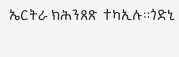ኤርትራ ክሕንጸጽ  ተካኢሉ።ጎድኒ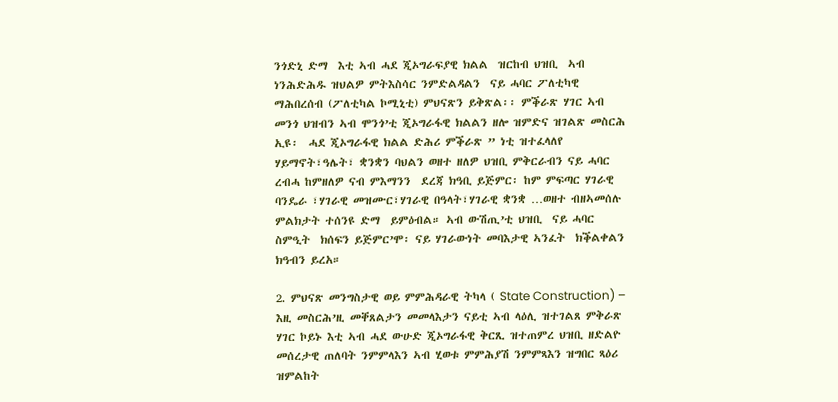ንጎድኒ ድማ  እቲ ኣብ ሓደ ጂኦግራፍያዊ ክልል  ዝርከብ ህዝቢ  ኣብ ነንሕድሕዱ ዝህልዎ ምትእስሳር ንምድልዳልን  ናይ ሓባር ፖለቲካዊ ማሕበረሰብ (ፖለቲካል ኮሚኒቲ) ምህናጽን ይቅጽል፡፡ ምቕራጽ ሃገር ኣብ መንጎ ህዝብን ኣብ ሞንጎ’ቲ ጂኦግራፋዊ ክልልን ዘሎ ዝምድና ዝገልጽ መስርሕ ኢዩ፡  ሓደ ጂኦግራፋዊ ክልል ድሕሪ ምቕራጽ ” ነቲ ዝተፈላለየ ሃይማኖት፣ዓሌት፣ ቋንቋን ባህልን ወዘተ ዘለዎ ህዝቢ ምቅርራብን ናይ ሓባር ረብሓ ከምዘለዎ ናብ ምእማንን  ደረጃ ክዓቢ ይጅምር፡ ከም ምፍጣር ሃገራዊ ባንዴራ ፣ሃገራዊ መዝሙር፣ሃገራዊ በዓላት፣ሃገራዊ ቋንቋ …ወዘተ ብዘኣመሰሉ ምልክታት ተሰንዩ ድማ  ይምዕብል። ኣብ ውሽጢ’ቲ ህዝቢ  ናይ ሓባር ስምዒት  ክሰፍን ይጅምር’ሞ፡ ናይ ሃገራውነት መባእታዊ ኣንፈት  ክቕልቀልን ክዓብን ይረአ።

2. ምህናጽ መንግስታዊ ወይ ምምሕዳራዊ ትካላ ( State Construction) – እዚ መስርሕ’ዚ መቐጸልታን መመላእታን ናይቲ ኣብ ላዕሊ ዝተገልጸ ምቅራጽ ሃገር ኮይኑ እቲ ኣብ ሓደ ውሁድ ጂኦግራፋዊ ቅርጺ ዝተጠምረ ህዝቢ ዘድልዮ መሰረታዊ ጠለባት ንምምላእን ኣብ ሂወቱ ምምሕያሽ ንምምጻእን ዝግበር ጻዕሪ ዝምልከት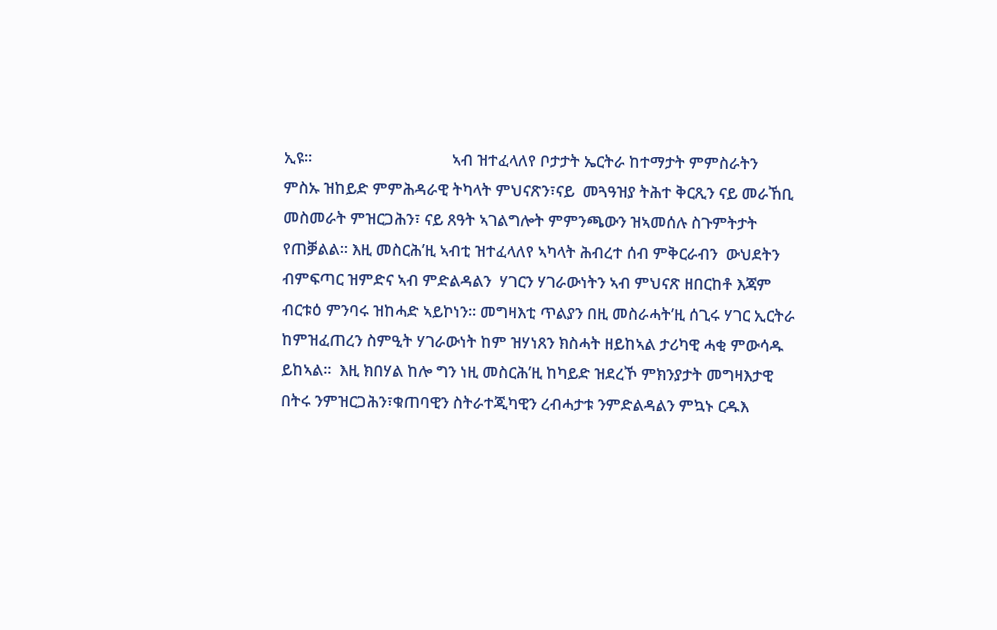ኢዩ።                                   ኣብ ዝተፈላለየ ቦታታት ኤርትራ ከተማታት ምምስራትን ምስኡ ዝከይድ ምምሕዳራዊ ትካላት ምህናጽን፣ናይ  መጓዓዝያ ትሕተ ቅርጺን ናይ መራኸቢ መስመራት ምዝርጋሕን፣ ናይ ጸዓት ኣገልግሎት ምምንጫውን ዝኣመሰሉ ስጉምትታት የጠቓልል። እዚ መስርሕ’ዚ ኣብቲ ዝተፈላለየ ኣካላት ሕብረተ ሰብ ምቅርራብን  ውህደትን ብምፍጣር ዝምድና ኣብ ምድልዳልን  ሃገርን ሃገራውነትን ኣብ ምህናጽ ዘበርከቶ እጃም ብርቱዕ ምንባሩ ዝከሓድ ኣይኮነን። መግዛእቲ ጥልያን በዚ መስራሓት’ዚ ሰጊሩ ሃገር ኢርትራ ከምዝፈጠረን ስምዒት ሃገራውነት ከም ዝሃነጸን ክስሓት ዘይከኣል ታሪካዊ ሓቂ ምውሳዱ ይከኣል።  እዚ ክበሃል ከሎ ግን ነዚ መስርሕ’ዚ ከካይድ ዝደረኾ ምክንያታት መግዛእታዊ በትሩ ንምዝርጋሕን፣ቁጠባዊን ስትራተጂካዊን ረብሓታቱ ንምድልዳልን ምኳኑ ርዱእ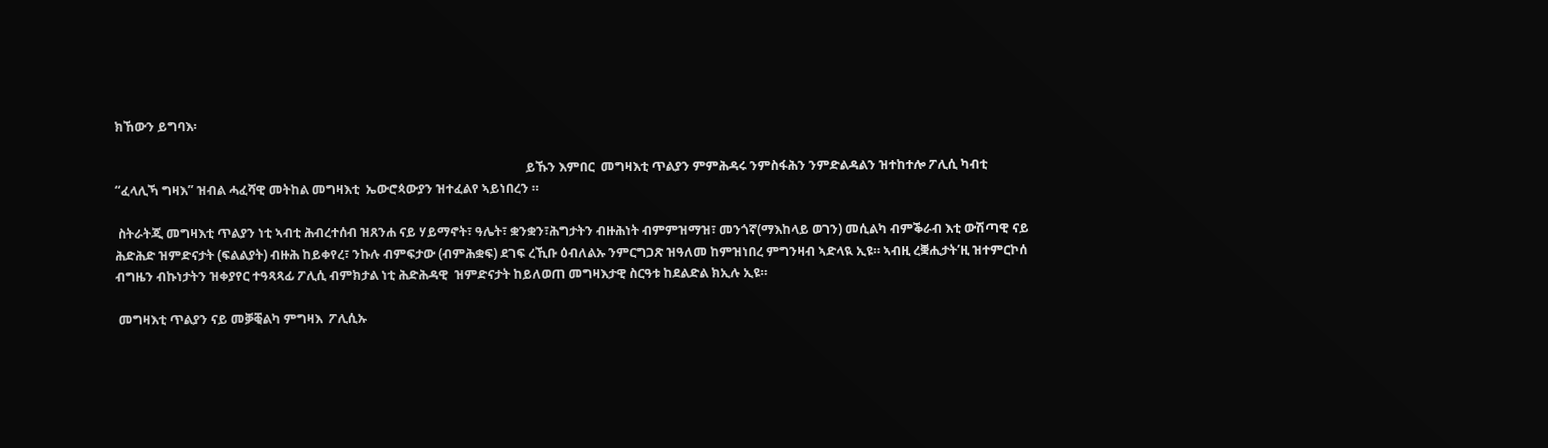ክኸውን ይግባእ፡

                                                                                                                                         ይኹን እምበር  መግዛእቲ ጥልያን ምምሕዳሩ ንምስፋሕን ንምድልዳልን ዝተከተሎ ፖሊሲ ካብቲ “ፈላሊኻ ግዛእ” ዝብል ሓፈሻዊ መትከል መግዛእቲ  ኤውሮጳውያን ዝተፈልየ ኣይነበረን ።

 ስትራትጂ መግዛእቲ ጥልያን ነቲ ኣብቲ ሕብረተሰብ ዝጸንሐ ናይ ሃይማኖት፣ ዓሌት፣ ቋንቋን፣ሕግታትን ብዙሕነት ብምምዝማዝ፣ መንጎኛ(ማእከላይ ወገን) መሲልካ ብምቕራብ እቲ ውሽጣዊ ናይ ሕድሕድ ዝምድናታት (ፍልልያት) ብዙሕ ከይቀየረ፣ ንኩሉ ብምፍታው (ብምሕቋፍ) ደገፍ ረኺቡ ዕብለልኡ ንምርግጋጽ ዝዓለመ ከምዝነበረ ምግንዛብ ኣድላዪ ኢዩ። ኣብዚ ረቛሒታት’ዚ ዝተምርኮሰ  ብግዜን ብኩነታትን ዝቀያየር ተዓጻጻፊ ፖሊሲ ብምክታል ነቲ ሕድሕዳዊ  ዝምድናታት ከይለወጠ መግዛእታዊ ስርዓቱ ከደልድል ክኢሉ ኢዩ።

 መግዛእቲ ጥልያን ናይ መቓቒልካ ምግዛእ  ፖሊሲኡ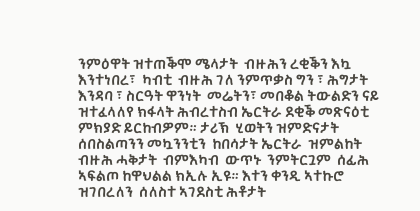ንምዕዋት ዝተጠቕሞ ሜላታት  ብዙሕን ረቂቕን እኳ እንተነበረ፣  ካብቲ  ብዙሕ ገለ ንምጥቃስ ግን ፣ ሕግታት እንዳባ ፣ ስርዓት ዋንነት  መሬትን፣ መበቆል ትውልድን ናይ ዝተፈላለየ ክፋላት ሕብረተስብ ኤርትራ ደቂቕ መጽናዕቲ ምክያድ ይርከብዎም። ታሪኽ  ሂወትን ዝምድናታት  ሰበስልጣንን መኳንንቲን  ከበሳታት ኤርትራ  ዝምልከት ብዙሕ ሓቅታት  ብምእካብ  ውጥኑ  ንምትርጓም  ሰፊሕ  ኣፍልጦ ከዋህልል ክኢሉ ኢዩ። እተን ቀንዲ ኣተኩሮ ዝገበረለን  ሰለስተ ኣገደስቲ ሕቶታት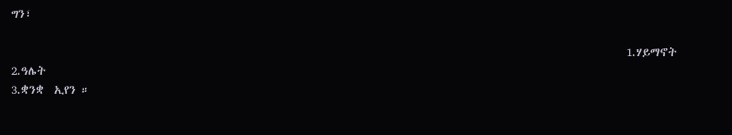ግን፣

                                                                                                                           1.ሃይማኖት                                                                                                                                       2.ዓሌት                                                                                                                                                                             3.ቋንቋ  ኢየን ።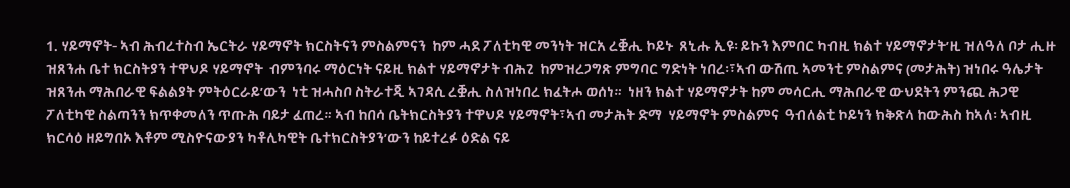1. ሃይማኖት- ኣብ ሕብረተስብ ኤርትራ ሃይማኖት ክርስትናን ምስልምናን  ከም ሓደ ፖለቲካዊ መንነት ዝርአ ረቛሒ ኮይኑ  ጸኒሑ ኢዩ፡ ይኩን እምበር ካብዚ ክልተ ሃይማኖታት’ዚ ዝለዓለ ቦታ ሒዙ ዝጸንሐ ቤተ ክርስትያን ተዋህዶ ሃይማኖት  ብምንባሩ ማዕርነት ናይዚ ክልተ ሃይማኖታት ብሕጊ  ከምዝረጋግጽ ምግባር ግድነት ነበረ፡፣ኣብ ውሽጢ ኣመንቲ ምስልምና (መታሕት) ዝነበሩ ዓሌታት  ዝጸንሐ ማሕበራዊ ፍልልያት ምትዕርራይ’ውን  ነቲ ዝሓስቦ ስትራተጂ ኣገዳሲ ረቛሒ ስለዝነበረ ክፈትሖ ወሰነ።  ነዘን ክልተ ሃይማኖታት ከም መሳርሒ ማሕበራዊ ውህደትን ምንጪ ሕጋዊ ፖለቲካዊ ስልጣንን ክጥቀመለን ጥጡሕ ባይታ ፈጠረ። ኣብ ከበሳ ቤትክርስትያን ተዋህዶ ሃይማኖት፣ኣብ መታሕት ድማ  ሃይማኖት ምስልምና  ዓብለልቲ ኮይነን ክቅጽላ ከውሕስ ከኣለ፡ ኣብዚ ክርሳዕ ዘይግበኦ እቶም ሚስዮናውያን ካቶሊካዊት ቤተክርስትያን’ውን ከይተረፉ ዕድል ናይ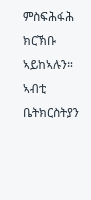ምስፍሕፋሕ ክርኽቡ ኣይከኣሉን።  ኣብቲ  ቤትክርስትያን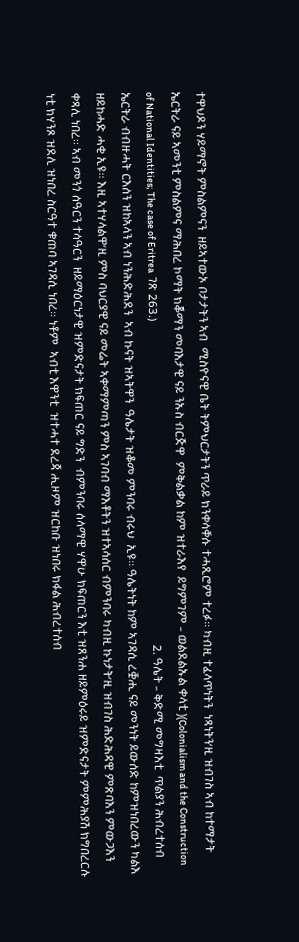ተዋህዶን ሃይማኖት ምስልምናን  ዘይኣተውኦ ቦታታትን ኣብ  ሚስዮናዊ ቤት ትምህርታትን ጥራይ ክንቀሳቐሱ ተሓጺሮም ተረፉ። ካብዚ ተፈላጥነትን  ነጻነትን’ዚ ዝብገስ ኣብ ከተማታት ኤርትራ ናይ ኣመንቲ ምስልምና ማሕበረ ኮማት ክቖማን መባእታዊ ናይ ንኡስ ብርጅዋ  ምቅልቃል ከም ዝተራእየ  ይግምገም – ወልደልኡል ቀላቲ )(Colonialism and the Construction of National Identities; The case of Eritrea  ገጽ 263.)                                                                                                            2. ዓሌት – ቅድሚ መግዛእቲ  ጥልያን ሕብረተሰብ ኤርትራ ብብዙሓት ርእሰን ዝከኣላን ኣብ ነንሕድሕደን  ኣብ ኩናት ዝኣትዋን  ዓሌታት ዝቆመ ምንባሩ ብሩህ  ኢዩ። ዓሌትነት ከም ኣገዳሲ ረቛሒ ናይ መንነት ይውሰድ ከምዝነበረውን ካልእ ዘይከሓድ ሓቂ ኢዩ። እዚ ኣተሃላልዋ’ዚ ምስ ባህርያዊ ናይ መሬት ኣቀማምጣን ምስ ኣገባብ ማእቶትን ዝተኣሳሰር ብምንባሩ ካብዚ ኩነታት’ዚ ዝብገስ ሕድሕዳዊ ምጽባእን ምውጋእን  ቀጻሊ ነበረ። ኣብ መንጎ ሰዓርን ተሳዓርን  ዘይማዕርነታዊ ዝምድናታት ክፍጠር ናይ ግድን  ብምንባሩ ሰላማዊ ሃዋሁ ክፍጠርን እቲ ዝጸንሐ ዘይምዕሩይ ዝምድናታት ምምሕያሽ ክግበረርሉ  ነቲ ክሃንጾ ዝደሊ ዝነበረ ስርዓተ ቁጠባ ኣገዳሲ ነበረ። ነቶም  ኣብቲ እዋንቲ  ዝተሓተ ደረጃ ሒዞም ዝርከቡ ዝነበሩ ክፋል ሕብረተሰብ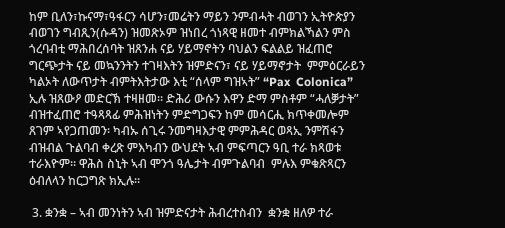ከም ቢለን፣ኩናማ፣ዓፋርን ሳሆን፣መሬትን ማይን ንምብሓት ብወገን ኢትዮጵያን ብወገን ግብጺን(ሱዳን) ዝመጽኦም ዝነበረ ጎነጻዊ ዘመተ ብምክልኻልን ምስ ጎረባብቲ ማሕበረሰባት ዝጸንሐ ናይ ሃይማኖትን ባህልን ፍልልይ ዝፈጠሮ ግርጭታት ናይ መኳንንትን ተገዛእትን ዝምድናን፣ ናይ ሃይማኖታት  ምምዕርራይን ካልኦት ለውጥታት ብምትእትታው እቲ “ሰላም ግዝኣት” “Pax  Colonica”  ኢሉ ዝጸውዖ መድርኽ ተዛዘመ። ድሕሪ ውሱን እዋን ድማ ምስቶም “ሓለቓታት” ብዝተፈጠሮ ተዓጻጻፊ ምሕዝነትን ምድግጋፍን ከም መሳርሒ ክጥቀመሎም ጸገም ኣየጋጠመን፡ ካብኡ ሰጊሩ ንመግዛእታዊ ምምሕዳር ወጻኢ ንምሽፋን ብዝብል ጉልባብ ቀረጽ ምእካብን ውህደት ኣብ ምፍጣርን ዓቢ ተራ ክጻወቱ ተራእዮም። ዋሕስ ስኒት ኣብ ሞንጎ ዓሌታት ብምጉልባብ  ምሉእ ምቁጽጻርን ዕብለላን ከርጋግጽ ክኢሉ።

 3. ቋንቋ – ኣብ መንነትን ኣብ ዝምድናታት ሕብረተስብን  ቋንቋ ዘለዎ ተራ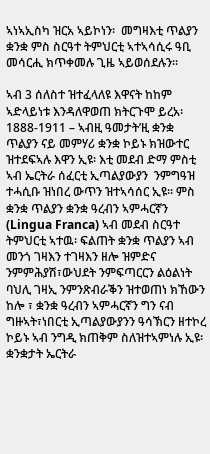ኣነኣኢስካ ዝርአ ኣይኮነን፡  መግዛእቲ ጥልያን ቋንቋ ምስ ስርዓተ ትምህርቲ ኣተኣሳሲሩ ዓቢ መሳርሒ ክጥቀመሉ ጊዜ ኣይወሰደሉን።

ኣብ 3 ሰለስተ ዝተፈላለዩ እዋናት ከከም ኣድላይነቱ እንዳለዋወጠ ክትርጉሞ ይረአ፡                                                                                1888-1911 – ኣብዚ ዓመታት’ዚ ቋንቋ ጥልያን ናይ መምሃሪ ቋንቋ ኮይኑ ክዝውተር ዝተደፍኣሉ እዋን ኢዩ፡ እቲ መደብ ድማ ምስቲ ኣብ ኤርትራ ሰፈርቲ ኢጣልያውያን  ንምግዓዝ ተሓሲቡ ዝነበረ ውጥን ዝተኣሳሰር ኢዩ። ምስ ቋንቋ ጥልያን ቋንቋ ዓረብን ኣምሓርኛን (Lingua Franca) ኣብ መደብ ስርዓተ ትምህርቲ ኣተዉ፡ ፍልጠት ቋንቋ ጥልያን ኣብ  መንጎ ገዛእን ተገዛእን ዘሎ ዝምድና ንምምሕያሽ፣ውህደት ንምፍጣርርን ልዕልነት ባህሊ ገዛኢ ንምንጽብራቕን ዝተወጠነ ክኸውን ከሎ ፣ ቋንቋ ዓረብን ኣምሓርኛን ግን ናብ ግዙኣት፣ነበርቲ ኢጣልያውያንን ዓሳኽርን ዘተኮረ ኮይኑ ኣብ ንግዲ ክጠቅም ስለዝተኣምነሉ ኢዩ፡ ቋንቋታት ኤርትራ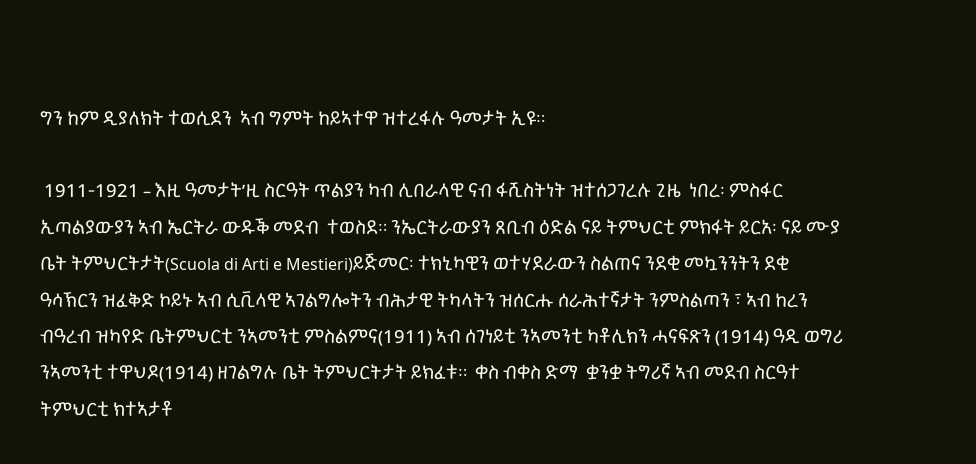ግን ከም ዲያለክት ተወሲደን  ኣብ ግምት ከይኣተዋ ዝተረፋሉ ዓመታት ኢዩ።

 1911-1921 – እዚ ዓመታት’ዚ ስርዓት ጥልያን ካብ ሊበራላዊ ናብ ፋሺስትነት ዝተሰጋገረሉ ጊዜ  ነበረ፡ ምስፋር ኢጣልያውያን ኣብ ኤርትራ ውዱቕ መደብ  ተወስደ። ንኤርትራውያን ጸቢብ ዕድል ናይ ትምህርቲ ምክፋት ይርአ፡ ናይ ሙያ ቤት ትምህርትታት(Scuola di Arti e Mestieri)ይጅመር፡ ተክኒካዊን ወተሃደራውን ስልጠና ንደቂ መኳንንትን ደቂ ዓሳኽርን ዝፈቅድ ኮይኑ ኣብ ሲቪላዊ ኣገልግሎትን ብሕታዊ ትካላትን ዝሰርሑ ሰራሕተኛታት ንምስልጣን ፣ ኣብ ከረን ብዓረብ ዝካየድ ቤትምህርቲ ንኣመንቲ ምስልምና(1911) ኣብ ሰገነይቲ ንኣመንቲ ካቶሊክን ሓናፍጽን (1914) ዓዲ ወግሪ ንኣመንቲ ተዋህዶ(1914) ዘገልግሉ ቤት ትምህርትታት ይክፈቱ።  ቀስ ብቀስ ድማ  ቋንቋ ትግሪኛ ኣብ መደብ ስርዓተ ትምህርቲ ክተኣታቶ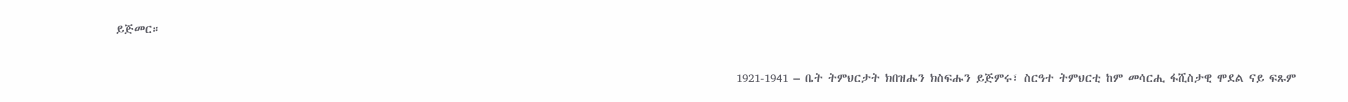ይጅመር።

                                                                                                                            1921-1941 – ቤት ትምህርታት ክበዝሑን ክስፍሑን ይጅምሩ፣ ስርዓተ ትምህርቲ ከም መሳርሒ ፋሺስታዊ ሞደል ናይ ፍጹም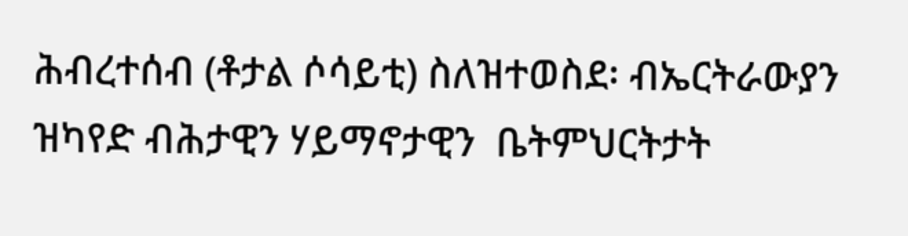ሕብረተሰብ (ቶታል ሶሳይቲ) ስለዝተወስደ፡ ብኤርትራውያን ዝካየድ ብሕታዊን ሃይማኖታዊን  ቤትምህርትታት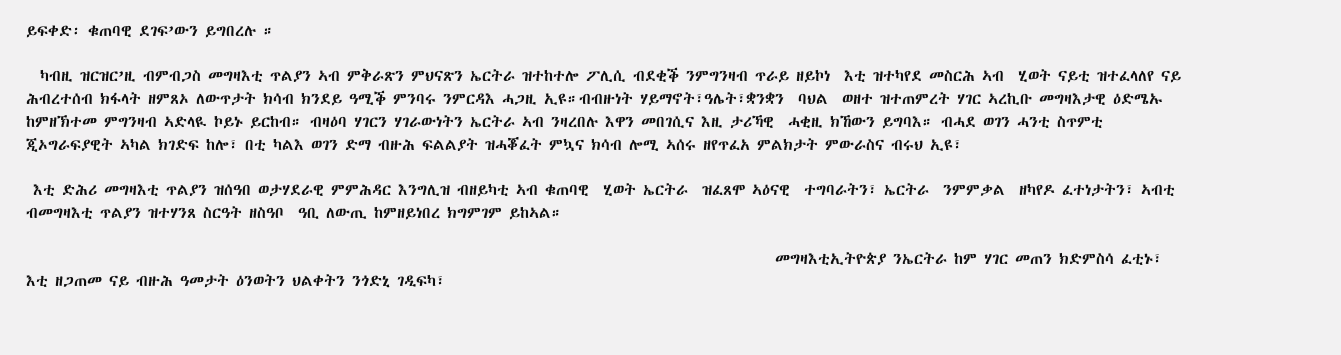ይፍቀድ፡ ቁጠባዊ ደገፍ’ውን ይግበረሉ ።

  ካብዚ ዝርዝር’ዚ ብምብጋስ መግዛእቲ ጥልያን ኣብ ምቅራጽን ምህናጽን ኤርትራ ዝተከተሎ ፖሊሲ ብደቂቕ ንምግንዛብ ጥራይ ዘይኮነ  እቲ ዝተካየደ መስርሕ ኣብ  ሂወት ናይቲ ዝተፈላለየ ናይ ሕብረተሰብ ክፋላት ዘምጸኦ ለውጥታት ክሳብ ክንደይ ዓሚቕ ምንባሩ ንምርዳእ ሓጋዚ ኢዩ።ብብዙነት ሃይማኖት፣ዓሌት፣ቋንቋን  ባህል  ወዘተ ዝተጠምረት ሃገር ኣረኪቡ መግዛእታዊ ዕድሜኡ ከምዘኽተመ ምግንዛብ ኣድላዪ ኮይኑ ይርከብ። ብዛዕባ ሃገርን ሃገራውነትን ኤርትራ ኣብ ንዛረበሉ እዋን መበገሲና እዚ ታሪኻዊ  ሓቂዚ ክኸውን ይግባእ። ብሓደ ወገን ሓንቲ ስጥምቲ ጂኦግራፍያዊት ኣካል ክገድፍ ከሎ፣ በቲ ካልእ ወገን ድማ ብዙሕ ፍልልያት ዝሓቖፈት ምኳና ክሳብ ሎሚ ኣሰሩ ዘየጥፈአ ምልክታት ምውራስና ብሩህ ኢዩ፣

 እቲ ድሕሪ መግዛእቲ ጥልያን ዝሰዓበ ወታሃደራዊ ምምሕዳር እንግሊዝ ብዘይካቲ ኣብ ቁጠባዊ  ሂወት ኤርትራ  ዝፈጸሞ ኣዕናዊ  ተግባራትን፣ ኤርትራ  ንምምቃል  ዘካየዶ ፈተነታትን፣ ኣብቲ ብመግዛእቲ ጥልያን ዝተሃንጸ ስርዓት ዘስዓቦ  ዓቢ ለውጢ ከምዘይነበረ ክግምገም ይከኣል።

                                                                                                           መግዛእቲኢትዮጵያ ንኤርትራ ከም ሃገር መጠን ክድምስሳ ፈቲኑ፣ እቲ ዘጋጠመ ናይ ብዙሕ ዓመታት ዕንወትን ህልቀትን ንጎድኒ ገዲፍካ፣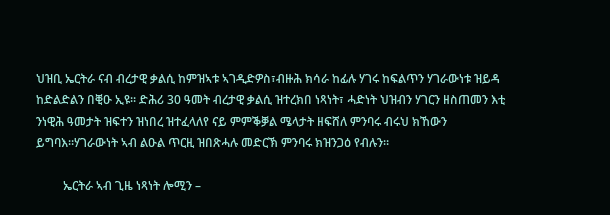ህዝቢ ኤርትራ ናብ ብረታዊ ቃልሲ ከምዝኣቱ ኣገዲድዎስ፣ብዙሕ ክሳራ ከፊሉ ሃገሩ ከፍልጥን ሃገራውነቱ ዝይዳ ከድልድልን በቒዑ ኢዩ። ድሕሪ 30 ዓመት ብረታዊ ቃልሲ ዝተረክበ ነጻነት፣ ሓድነት ህዝብን ሃገርን ዘስጠመን እቲ ንነዊሕ ዓመታት ዝፍተን ዝነበረ ዝተፈላለየ ናይ ምምቕቓል ሜላታት ዘፍሸለ ምንባሩ ብሩህ ክኸውን ይግባእ።ሃገራውነት ኣብ ልዑል ጥርዚ ዝበጽሓሉ መድርኽ ምንባሩ ክዝንጋዕ የብሉን።

         ኤርትራ ኣብ ጊዜ ነጻነት ሎሚን –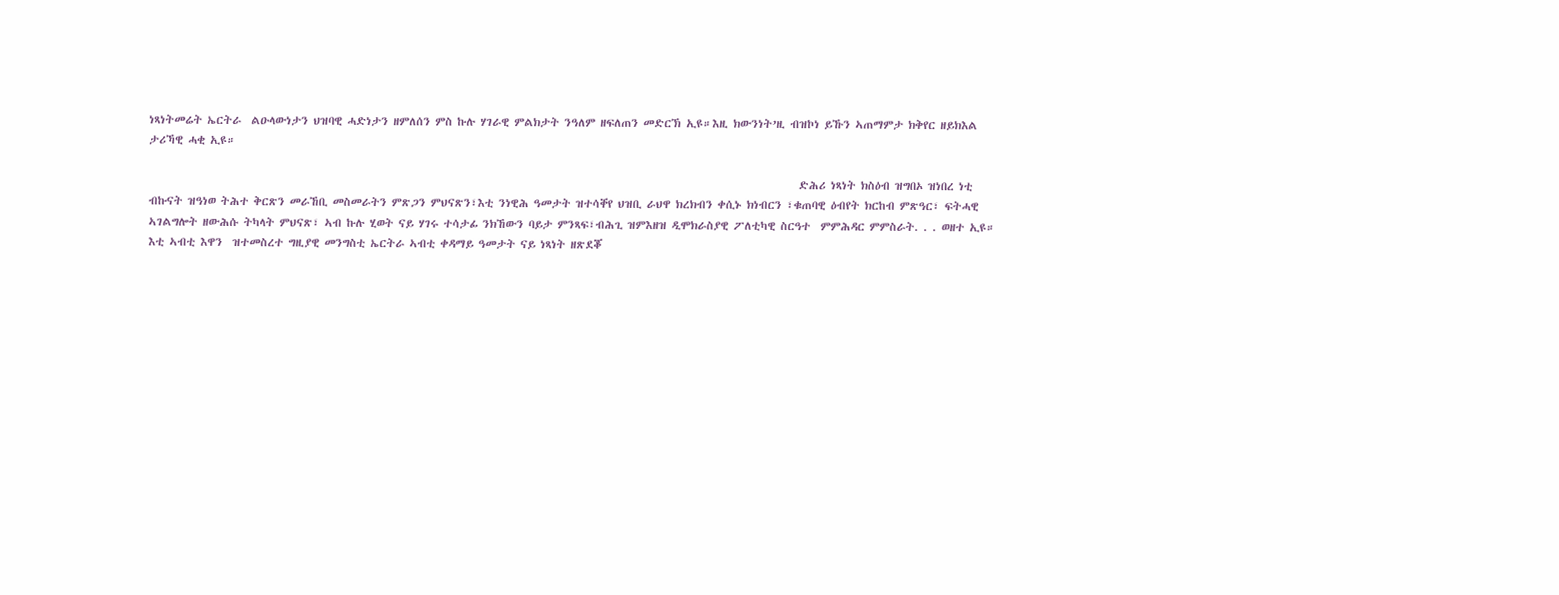ነጻነትመሬት ኤርትራ  ልዑላውነታን ህዝባዊ ሓድነታን ዘምለሰን ምስ ኩሉ ሃገራዊ ምልክታት ንዓለም ዘፍለጠን መድርኽ ኢዩ።እዚ ክውንነት’ዚ ብዝኮነ ይኹን ኣጠማምታ ክቅየር ዘይክእል ታሪኻዊ ሓቂ ኢዩ።

                                                                                                                                  ድሕሪ ነጻነት ክስዕብ ዝግበኦ ዝነበረ ነቲ ብኩናት ዝዓነወ ትሕተ ቅርጽን መራኸቢ መስመራትን ምጽጋን ምህናጽን፣እቲ ንነዊሕ ዓመታት ዝተሳቐየ ህዝቢ ራህዋ ክረክብን ቀሲኑ ክነብርን ፣ቁጠባዊ ዕብየት ክርከብ ምጽዓር፣ ፍትሓዊ ኣገልግሎት ዘውሕሱ ትካላት ምህናጽ፣ ኣብ ኩሉ ሂወት ናይ ሃገሩ ተሳታፊ ንክኸውን ባይታ ምንጻፍ፣ብሕጊ ዝምእዘዝ ዲሞክራስያዊ ፖለቲካዊ ስርዓተ  ምምሕዳር ምምስራት. . . ወዘተ ኢዩ።                                                                                                                                 እቲ ኣብቲ እዋን  ዝተመስረተ ግዚያዊ መንግስቲ ኤርትራ ኣብቲ ቀዳማይ ዓመታት ናይ ነጻነት ዘጽደቖ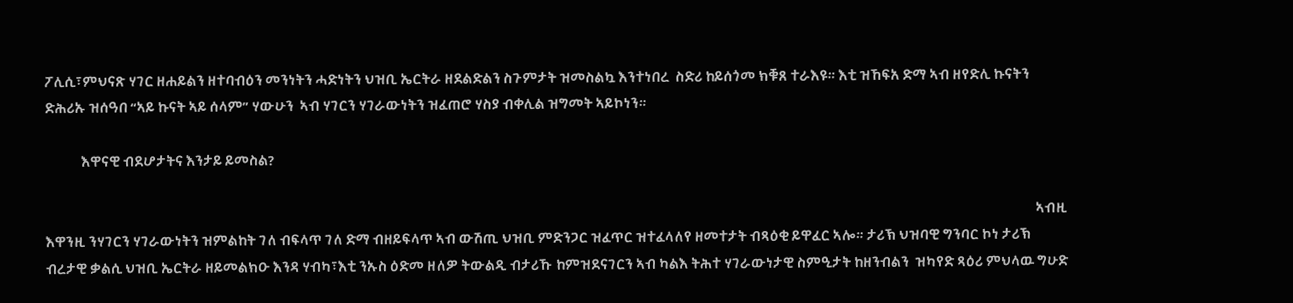ፖሊሲ፣ምህናጽ ሃገር ዘሐይልን ዘተባብዕን መንነትን ሓድነትን ህዝቢ ኤርትራ ዘደልድልን ስጉምታት ዝመስልኳ እንተነበረ  ስድሪ ከይሰጎመ ክቑጸ ተራእዩ። እቲ ዝኸፍአ ድማ ኣብ ዘየድሊ ኩናትን ድሕሪኡ ዝሰዓበ “ኣይ ኩናት ኣይ ሰላም” ሃውሁን  ኣብ ሃገርን ሃገራውነትን ዝፈጠሮ ሃስያ ብቀሊል ዝግመት ኣይኮነን።

            እዋናዊ ብደሆታትና እንታይ ይመስል?

                                                                                                                                                                                                                                                                                                                                          ኣብዚ እዋንዚ ንሃገርን ሃገራውነትን ዝምልከት ገለ ብፍላጥ ገለ ድማ ብዘይፍላጥ ኣብ ውሽጢ ህዝቢ ምድንጋር ዝፈጥር ዝተፈላለየ ዘመተታት ብጻዕቂ ይዋፈር ኣሎ። ታሪኽ ህዝባዊ ግንባር ኮነ ታሪኽ ብረታዊ ቃልሲ ህዝቢ ኤርትራ ዘይመልክዑ እንዳ ሃብካ፣እቲ ንኡስ ዕድመ ዘለዎ ትውልዲ ብታሪኹ ከምዝደናገርን ኣብ ካልእ ትሕተ ሃገራውነታዊ ስምዒታት ከዘንብልን  ዝካየድ ጻዕሪ ምህላዉ ግሁድ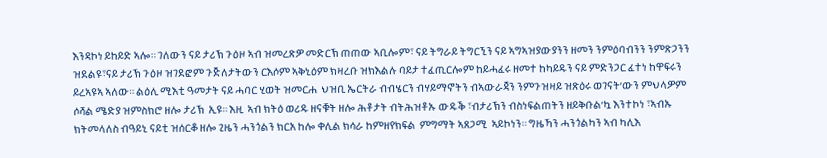እንዳኮነ ይከይድ ኣሎ። ገለውን ናይ ታሪኽ ጉዕዞ ኣብ ዝመረጽዎ መድርኽ ጠጠው ኣቢሎም፣ ናይ ትግራይ ትግርኚን ናይ ኣግኣዝያውያንን ዘመን ንምዕባብንን ንምጽጋንን ዝደልዩ፣ናይ ታሪኽ ጉዕዞ ዝገደፎም ጉጅለታትውን ርእሶም ኣቅኒዕም ክዛረቡ ዝክእልሉ ባይታ ተፈጢርሎም ከይሓፈሩ ዘመተ ከካይዱን ናይ ምድንጋር ፈተነ ከዋፍሩን  ይረኣዩኣ ኣለው። ልዕሊ ሚእቲ ዓመታት ናይ ሓባር ሂወት ዝመርሐ  ህዝቢ ኤርትራ ብብሄርን ብሃይማኖትን ብኣውራጃን ንምጉዝዛይ ዝጽዕሩ ወገናት’ውን ምህላዎም ሶሻል ሜድያ ዝምስክሮ ዘሎ ታሪኽ  ኢዩ። እዚ  ኣብ ክትዕ ወሪዱ ዘናቑት ዘሎ ሕቶታት ብትሕዝቶኡ ውዱቕ ፣ብታሪኽን ብስነፍልጠትን ዘይቅቡል’ኳ እንተኮነ ፣ኣብኡ ክትመላለስ ብዓይኒ ናይቲ ዝሰርቆ ዘሎ ጊዜን ሓንጎልን ክርአ ከሎ ቀሊል ክሳራ ከምዘየክፍል  ምግማት ኣጸጋሚ  ኣይኮነን። ግዜኻን ሓንጎልካን ኣብ ካሊእ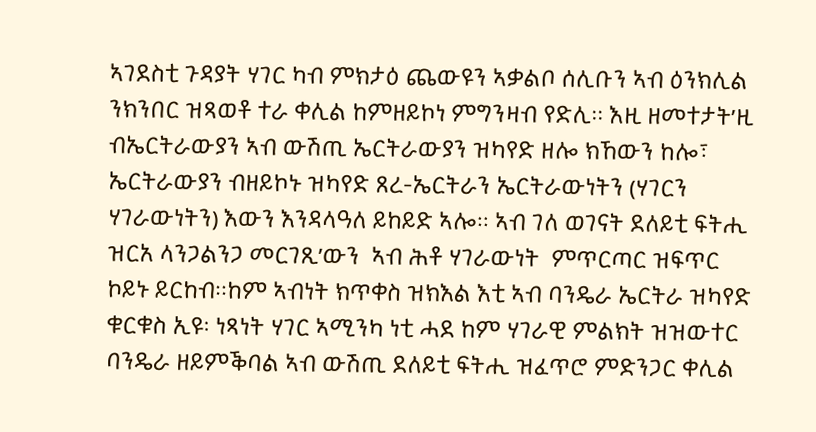ኣገደስቲ ጉዳያት ሃገር ካብ ምክታዕ ጨውዩን ኣቃልቦ ሰሊቡን ኣብ ዕንክሊል ንክንበር ዝጻወቶ ተራ ቀሊል ከምዘይኮነ ምግንዛብ የድሊ። እዚ ዘመተታት’ዚ ብኤርትራውያን ኣብ ውሽጢ ኤርትራውያን ዝካየድ ዘሎ ክኸውን ከሎ፣ ኤርትራውያን ብዘይኮኑ ዝካየድ ጸረ-ኤርትራን ኤርትራውነትን (ሃገርን ሃገራውነትን) እውን እንዳላዓለ ይከይድ ኣሎ። ኣብ ገለ ወገናት ደለይቲ ፍትሒ ዝርአ ላንጋልንጋ መርገጺ’ውን  ኣብ ሕቶ ሃገራውነት  ምጥርጣር ዝፍጥር ኮይኑ ይርከብ።ከም ኣብነት ክጥቀስ ዝክእል እቲ ኣብ ባንዴራ ኤርትራ ዝካየድ ቁርቁስ ኢዩ፡ ነጻነት ሃገር ኣሚንካ ነቲ ሓደ ከም ሃገራዊ ምልክት ዝዝውተር ባንዴራ ዘይምቕባል ኣብ ውሽጢ ደለይቲ ፍትሒ ዝፈጥሮ ምድንጋር ቀሊል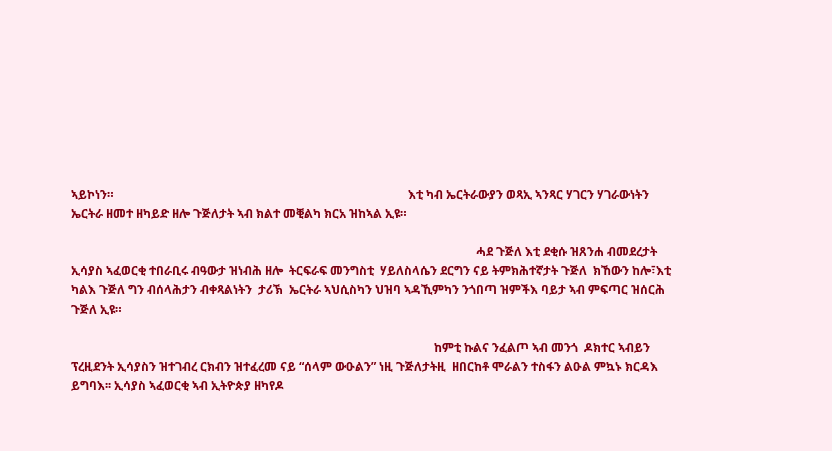ኣይኮነን።                                                                                                  እቲ ካብ ኤርትራውያን ወጻኢ ኣንጻር ሃገርን ሃገራውነትን ኤርትራ ዘመተ ዘካይድ ዘሎ ጉጅለታት ኣብ ክልተ መቒልካ ክርአ ዝከኣል ኢዩ።

                                                                                                                                       ሓደ ጉጅለ እቲ ደቂሱ ዝጸንሐ ብመደረታት  ኢሳያስ ኣፈወርቂ ተበራቢሩ ብዓውታ ዝነብሕ ዘሎ  ትርፍራፍ መንግስቲ  ሃይለስላሴን ደርግን ናይ ትምክሕተኛታት ጉጅለ  ክኸውን ከሎ፣እቲ ካልእ ጉጅለ ግን ብሰላሕታን ብቀጻልነትን  ታሪኽ  ኤርትራ ኣህሲስካን ህዝባ ኣዳኺምካን ንጎበጣ ዝምችእ ባይታ ኣብ ምፍጣር ዝሰርሕ ጉጅለ ኢዩ።

                                                                                                                         ከምቲ ኩልና ንፈልጦ ኣብ መንጎ  ዶክተር ኣብይን ፕረዚደንት ኢሳያስን ዝተገብረ ርክብን ዝተፈረመ ናይ “ሰላም ውዑልን” ነዚ ጉጅለታትዚ  ዘበርከቶ ሞራልን ተስፋን ልዑል ምኳኑ ክርዳእ ይግባእ፡፡ ኢሳያስ ኣፈወርቂ ኣብ ኢትዮጵያ ዘካየዶ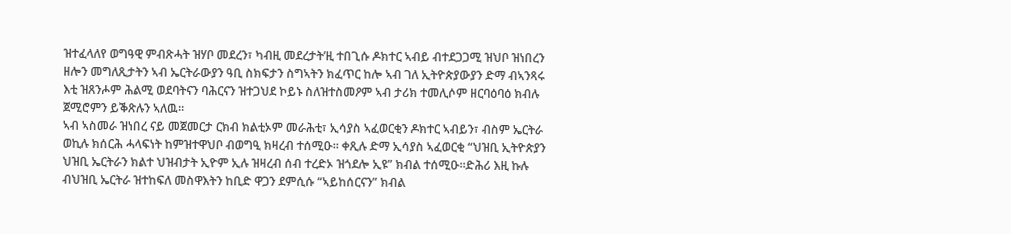ዝተፈላለየ ወግዓዊ ምብጽሓት ዝሃቦ መደረን፣ ካብዚ መደረታት’ዚ ተበጊሱ ዶክተር ኣብይ ብተደጋጋሚ ዝህቦ ዝነበረን ዘሎን መግለጺታትን ኣብ ኤርትራውያን ዓቢ ስክፍታን ስግኣትን ክፈጥር ከሎ ኣብ ገለ ኢትዮጵያውያን ድማ ብኣንጻሩ እቲ ዝጸንሖም ሕልሚ ወደባትናን ባሕርናን ዝተጋህደ ኮይኑ ስለዝተስመዖም ኣብ ታሪክ ተመሊሶም ዘርባዕባዕ ክብሉ ጀሚሮምን ይቕጽሉን ኣለዉ።                                                                                                                       ኣብ ኣስመራ ዝነበረ ናይ መጀመርታ ርክብ ክልቲኦም መራሕቲ፣ ኢሳያስ ኣፈወርቂን ዶክተር ኣብይን፣ ብስም ኤርትራ ወኪሉ ክሰርሕ ሓላፍነት ከምዝተዋህቦ ብወግዒ ክዛረብ ተሰሚዑ፡፡ ቀጺሉ ድማ ኢሳያስ ኣፈወርቂ “ህዝቢ ኢትዮጵያን ህዝቢ ኤርትራን ክልተ ህዝብታት ኢዮም ኢሉ ዝዛረብ ሰብ ተረድኦ ዝጎደሎ ኢዩ” ክብል ተሰሚዑ።ድሕሪ እዚ ኩሉ ብህዝቢ ኤርትራ ዝተከፍለ መስዋእትን ከቢድ ዋጋን ደምሲሱ “ኣይከሰርናን” ክብል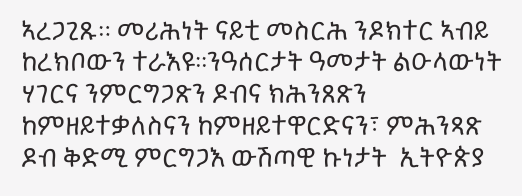ኣረጋጊጹ። መሪሕነት ናይቲ መስርሕ ንዶክተር ኣብይ ከረክቦውን ተራእዩ፡፡ንዓሰርታት ዓመታት ልዑላውነት ሃገርና ንምርግጋጽን ዶብና ክሕንጸጽን ከምዘይተቃለስናን ከምዘይተዋርድናን፣ ምሕንጻጽ ዶብ ቅድሚ ምርግጋእ ውሽጣዊ ኩነታት  ኢትዮጵያ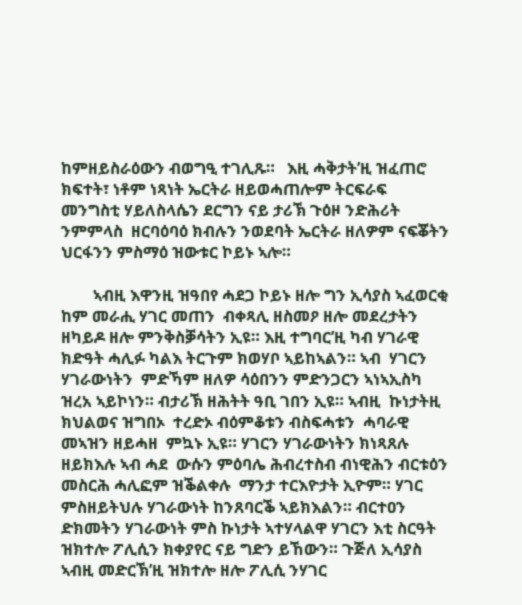ከምዘይስራዕውን ብወግዒ ተገሊጹ።   እዚ ሓቅታት’ዚ ዝፈጠሮ ክፍተት፣ ነቶም ነጻነት ኤርትራ ዘይወሓጠሎም ትርፍራፍ መንግስቲ ሃይለስላሴን ደርግን ናይ ታሪኽ ጉዕዞ ንድሕሪት ንምምላስ  ዘርባዕባዕ ክብሉን ንወደባት ኤርትራ ዘለዎም ናፍቖትን ህርፋንን ምስማዕ ዝውቱር ኮይኑ ኣሎ።

        ኣብዚ እዋንዚ ዝዓበየ ሓደጋ ኮይኑ ዘሎ ግን ኢሳያስ ኣፈወርቂ ከም መራሒ ሃገር መጠን  ብቀጻሊ ዘስመዖ ዘሎ መደረታትን ዘካይዶ ዘሎ ምንቅስቓሳትን ኢዩ። እዚ ተግባር’ዚ ካብ ሃገራዊ  ክድዓት ሓሊፉ ካልእ ትርጉም ክወሃቦ ኣይከኣልን። ኣብ  ሃገርን ሃገራውነትን  ምድኻም ዘለዎ ሳዕበንን ምድንጋርን ኣነኣኢስካ ዝረአ ኣይኮነን። ብታሪኽ ዘሕትት ዓቢ ገበን ኢዩ። ኣብዚ  ኩነታትዚ  ክህልወና ዝግበኦ  ተረድኦ ብዕምቆቱን ብስፍሓቱን  ሓባራዊ መኣዝን ዘይሓዘ  ምኳኑ ኢዩ። ሃገርን ሃገራውነትን ክነጻጸሉ ዘይክእሉ ኣብ ሓደ  ውሱን ምዕባሌ ሕብረተስብ ብነዊሕን ብርቱዕን መስርሕ ሓሊፎም ዝቕልቀሉ  ማንታ ተርእዮታት ኢዮም። ሃገር  ምስዘይትህሉ ሃገራውነት ከንጸባርቕ ኣይክእልን። ብርተዐን ድክመትን ሃገራውነት ምስ ኩነታት ኣተሃላልዋ ሃገርን እቲ ስርዓት ዝክተሎ ፖሊሲን ክቀያየር ናይ ግድን ይኸውን። ጉጅለ ኢሳያስ ኣብዚ መድርኽ’ዚ ዝክተሎ ዘሎ ፖሊሲ ንሃገር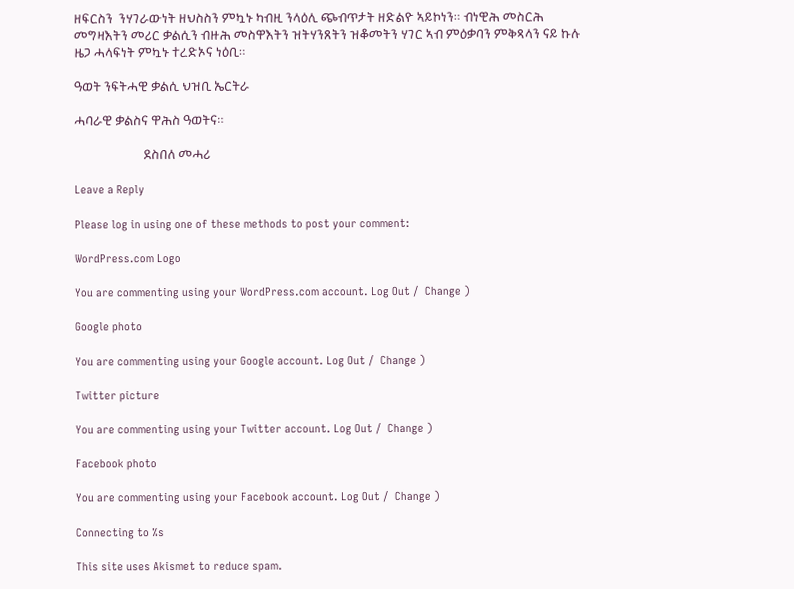ዘፍርስን  ንሃገራውነት ዘህስስን ምኳኑ ካብዚ ንላዕሊ ጭብጥታት ዘድልዮ ኣይኮነን። ብነዊሕ መስርሕ መግዛእትን መሪር ቃልሲን ብዙሕ መስዋእትን ዝትሃንጸትን ዝቆመትን ሃገር ኣብ ምዕቃባን ምቅጻላን ናይ ኩሉ ዜጋ ሓላፍነት ምኳኑ ተረድኦና ነዕቢ።

ዓወት ንፍትሓዊ ቃልሲ ህዝቢ ኤርትራ

ሓባራዊ ቃልስና ዋሕስ ዓወትና።

                       ደስበለ መሓሪ

Leave a Reply

Please log in using one of these methods to post your comment:

WordPress.com Logo

You are commenting using your WordPress.com account. Log Out /  Change )

Google photo

You are commenting using your Google account. Log Out /  Change )

Twitter picture

You are commenting using your Twitter account. Log Out /  Change )

Facebook photo

You are commenting using your Facebook account. Log Out /  Change )

Connecting to %s

This site uses Akismet to reduce spam.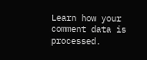Learn how your comment data is processed.